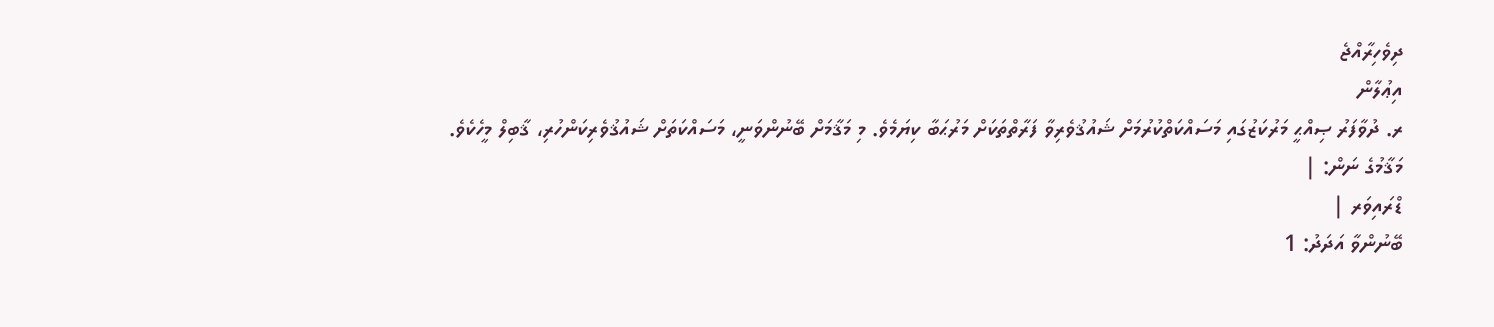ދިވެހިރާއްޖެ
އިޢުލާން
ރ. ދުވާފަރު ޞިއްޙީ މަރުކަޒުގައި މަސައްކަތްކުރުމަށް ޝައުޤުވެރިވާ ފަރާތްތަކަށް މަރުޙަބާ ކިޔަމެވެ. މި މަޤާމަށް ބޭނުންވަނީ، މަސައްކަތަށް ޝައުޤުވެރިކަންހުރި، ޤާބިލް މީހެކެވެ.
މަޤާމުގެ ނަން: |
ޑްރައިވަރ |
ބޭނުންވާ އަދަދު: 1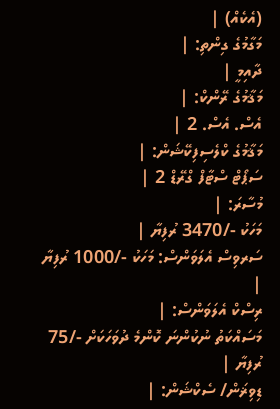(އެކެއް) |
މަގާމުގެ ގިންތި: |
ދާއިމީ |
މަޤާމުގެ ރޭންކް: |
އެސް. އެސް. 2 |
މަޤާމުގެ ކްލެސިފިކޭޝަން: |
ސަޕޯޓް ސްޓާފް ގްރޭޑް 2 |
މުސާރަ: |
މަހަކު -/3470 ރުފިޔާ |
ސަރވިސް އެލަވަންސް: މަހަކު -/1000 ރުފިޔާ |
ރިސްކް އެލަވަންސް: |
މަސައްކަތު ނުކުންނަ ކޮންމެ ދުވަހަކަށް -/75 ރުފިޔާ |
ޑިވިޜަން/ ސެކްޝަން: |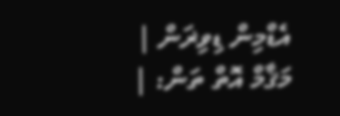އެޑްމިން ޑިވިޜަން |
މަޤާމް އޮތް ތަން: |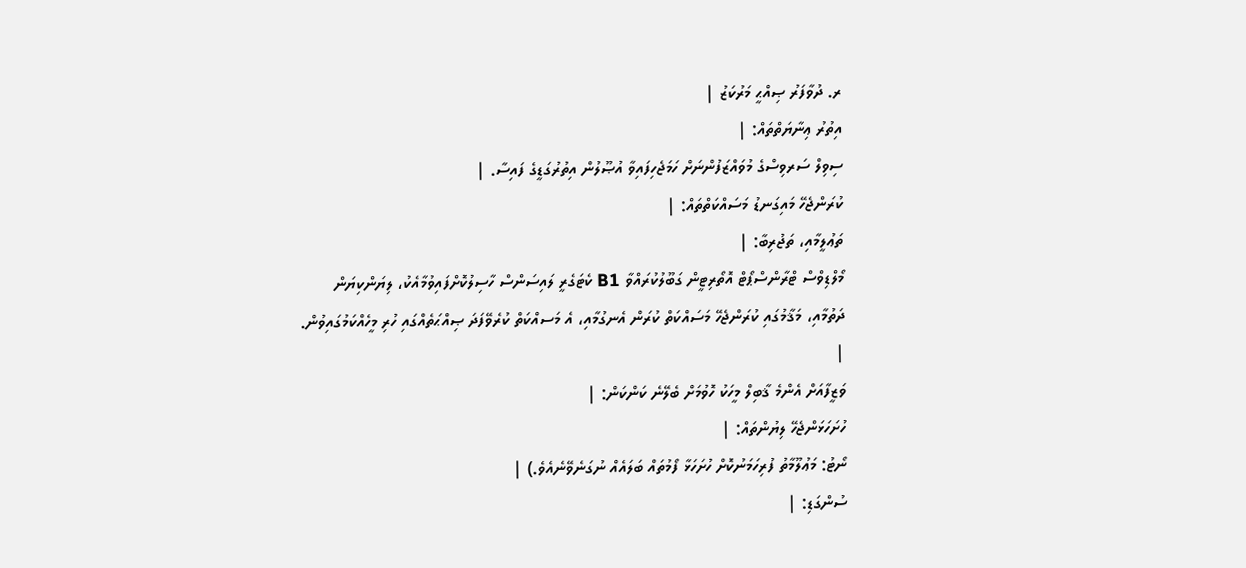ރ. ދުވާފަރު ޞިއްޙީ މަރުކަޒު |
އިތުރު ޢިނާޔަތްތައް: |
ސިވިލް ސަރވިސްގެ މުވައްޒަފުންނަށް ހަމަޖެހިފައިވާ އުޞޫލުން އިތުރުގަޑީގެ ފައިސާ. |
ކުރަންޖެހޭ މައިގަނޑު މަސައްކަތްތައް: |
ތަޢުލީމާއި، ތަޖުރިބާ: |
މޯލްޑިވްސް ޓްރާންސްޕޯޓް އޮތޯރިޓީން ގަބޫލުކުރައްވާ B1 ކެޓަގެރީ ލައިސަންސް ހާސިލުކޮށްފައިވުމާއެކު، ލިޔަންކިޔަން ދަތުމާއި، މަޤާމުގައި ކުރަންޖެހޭ މަސައްކަތް ކުރަން އެނގުމާއި، އެ މަސއްކަތް ކުރެވޭފަދަ ޞިއްޙަތެއްގައި ހުރި މީހެއްކަމުގައިވުން. |
ވަޒީފާއަށް އެންމެ ޤާބިލް މީހަކު ހޮވުމަށް ބެލޭނެ ކަންކަން: |
ހުށަހަޅަންޖެހޭ ލިޔުންތައް: |
ނޯޓު: މަޢުލޫމާތު ފުރިހަމަނުކޮށް ހުށަހަޅާ ފޯމުތައް ބަލައެއް ނުގަނެވޭނެއެވެ.) |
ސުންގަޑި: |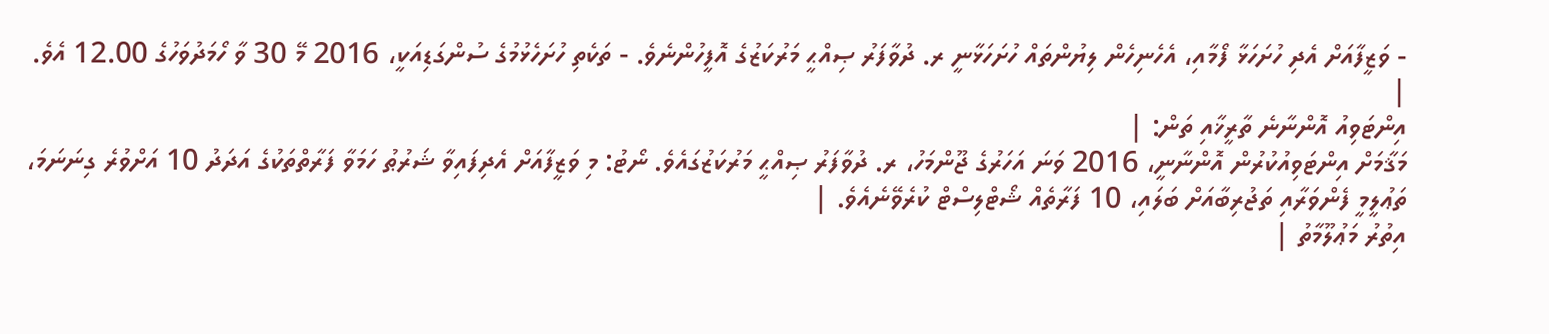- ވަޒީފާއަށް އެދި ހުށަހަޅާ ފޯމާއި، އެހެނިހެން ލިޔުންތައް ހުށަހަޅާނީ ރ. ދުވާފަރު ޞިއްޙީ މަރުކަޒުގެ އޮފީހުންނެވެ. - ތަކެތި ހުށަހެޅުމުގެ ސުންގަޑިއަކީ، 2016 މޭ 30 ވާ ހޯމަދުވަހުގެ 12.00 އެވެ. |
އިންޓަވިއު އޮންނާނެ ތާރީޚާއި ތަން: |
މަޤާމަށް އިންޓަވިއުކުރުން އޮންނާނީ، 2016 ވަނަ އަހަރުގެ ޖޫންމަހު، ރ. ދުވާފަރު ޞިއްޙީ މަރުކަޒުގައެވެ. ނޯޓު: މި ވަޒީފާއަށް އެދިފައިވާ ޝަރުޠު ހަމަވާ ފަރާތްތަކުގެ އަދަދު 10 އަށްވުރެ ގިނަނަމަ، ތަޢުލީމީ ފެންވަރާއި ތަޖުރިބާއަށް ބަލައި، 10 ފަރާތެއް ޝޯޓްލިސްޓް ކުރެވޭނެއެވެ. |
އިތުރު މަޢުލޫމާތު |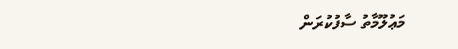މަޢުލޫމާތު ސާފުކުރަން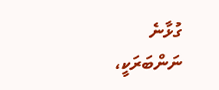ގުޅާނެ ނަންބަރަކީ،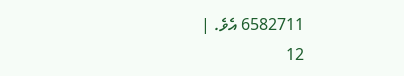6582711 އެވެ. |
12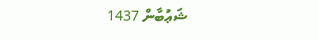ޝަޢުބާން 1437